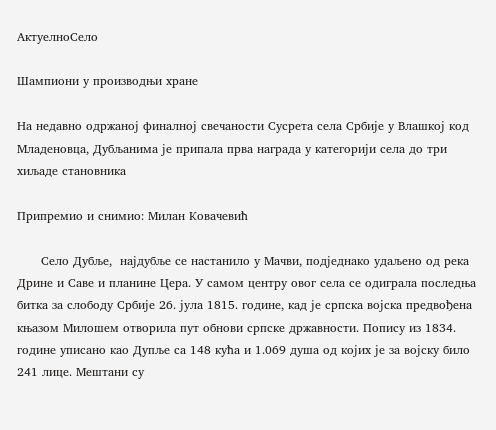АктуелноСело

Шампиони у производњи хране

На недавно одржаној финалној свечаности Сусрета села Србије у Влашкој код Младеновца, Дубљанима је припала прва награда у категорији села до три хиљаде становника

Припремио и снимио: Милан Ковачевић

      Село Дубље,  најдубље се настанило у Мачви, подједнакo удаљено од река Дрине и Саве и планине Цера. У самом центру овог села се одиграла последња битка за слободу Србије 26. јула 1815. године, кад је српска војска предвођена књазом Милошем отворила пут обнови српске државности. Попису из 1834. године уписано као Дупље са 148 кућа и 1.069 душа од којих је за војску било 241 лице. Мештани су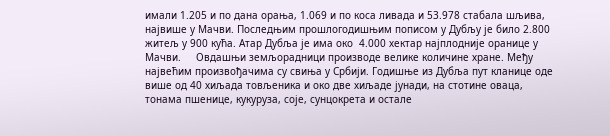имали 1.205 и по дана орања, 1.069 и по коса ливада и 53.978 стабала шљива, највише у Мачви. Последњим прошлогодишњим пописом у Дубљу је било 2.800 житељ у 900 кућа. Атар Дубља је има око  4.000 хектар најплодније оранице у Мачви.     Овдашњи земљорадници производе велике количине хране. Међу највећим произвођачима су свиња у Србији. Годишње из Дубља пут кланице оде  више од 40 хиљада товљеника и око две хиљаде јунади, на стотине оваца, тонама пшенице, кукуруза, соје, сунцокрета и остале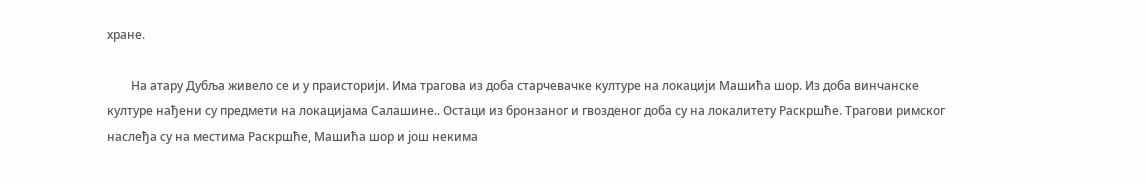хране.

        На атару Дубља живело се и у праисторији. Има трагова из доба старчевачке културе на локацији Машића шор. Из доба винчанске културе нађени су предмети на локацијама Салашине.. Остаци из бронзаног и гвозденог доба су на локалитету Раскршће. Трагови римског наслеђа су на местима Раскршће, Машића шор и још некима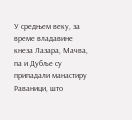У средњем веку, за време владавине кнеза Лазара, Мачва, па и Дубље су припадали манастиру Раваници, што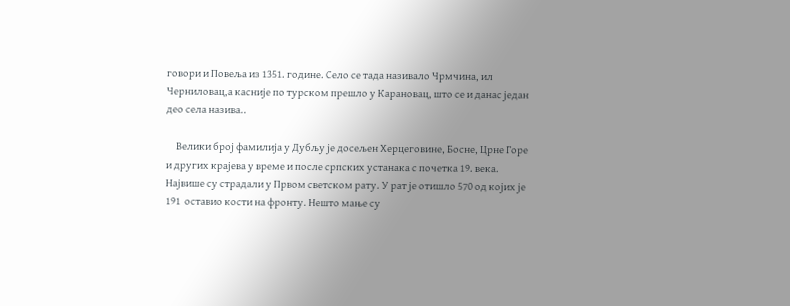говори и Повеља из 1351. године. Село се тада називало Чрмчина, ил Черниловац,а касније по турском прешло у Карановац, што се и данас један део села назива..

     Велики број фамилија у Дубљу је досељен Херцеговине, Босне, Црне Горе и других крајева у време и после српских устанака с почетка 19. века. Највише су страдали у Првом светском рату. У рат је отишло 570 од којих је 191  оставио кости на фронту. Нешто мање су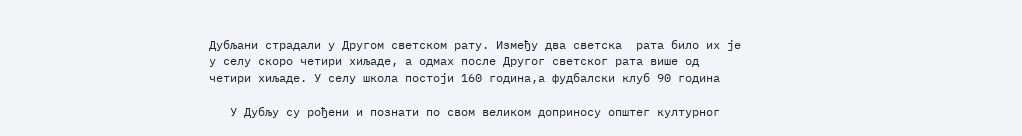Дубљани страдали у Другом светском рату. Између два светска  рата било их је у селу скоро четири хиљаде, а одмах после Другог светског рата више од четири хиљаде. У селу школа постоји 160 година,а фудбалски клуб 90 година

   У Дубљу су рођени и познати по свом великом доприносу општег културног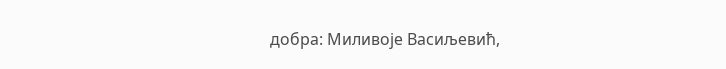добра: Миливоје Васиљевић,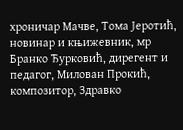хроничар Мачве, Тома Јеротић, новинар и књижевник, мр Бранко Ђурковић, дирегент и педагог, Милован Прокић, композитор, Здравко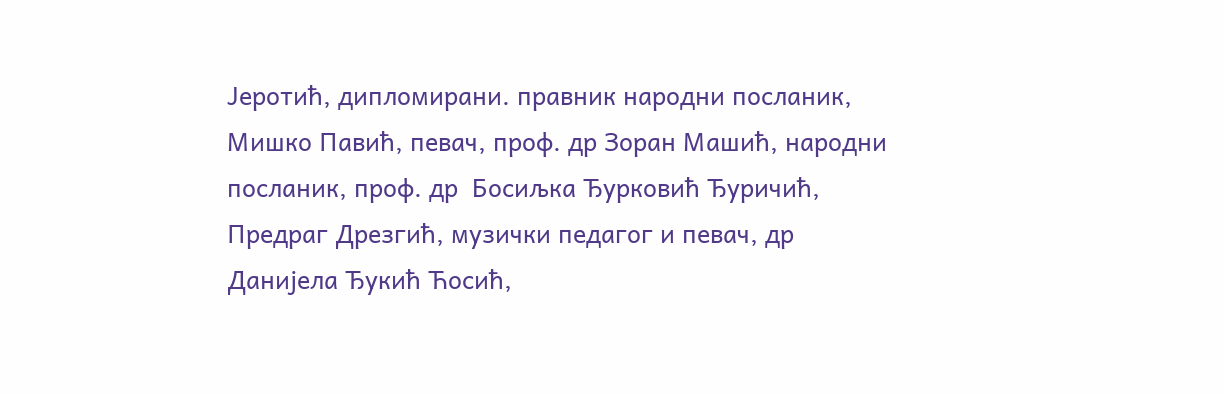Јеротић, дипломирани. правник народни посланик, Мишко Павић, певач, проф. др Зоран Машић, народни посланик, проф. др  Босиљка Ђурковић Ђуричић, Предраг Дрезгић, музички педагог и певач, др Данијела Ђукић Ћосић,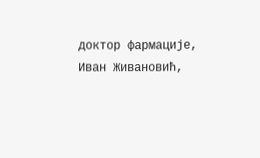доктор фармације, Иван Живановић,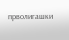прволигашки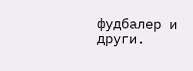фудбалер и други.